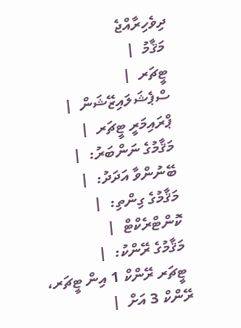ދިވެހިރާއްޖެ
 މަޤާމު  |
 ޓީޗަރ  |
 ސްޕެޝަލައިޒޭޝަން  |
 ޕްރައިމަރީ ޓީޗަރ  |
 މަޤާމުގެ ނަންބަރު:  |
 ބޭނުންވާ އަދަދު:  |
 މަޤާމުގެ ގިންތި:  |
 ކޮންޓްރެކްޓް  |
 މަޤާމުގެ ރޭންކު:  |
 ޓީޗަރ ރޭންކް 1 އިން ޓީޗަރ، ރޭންކް 3 އަށް  |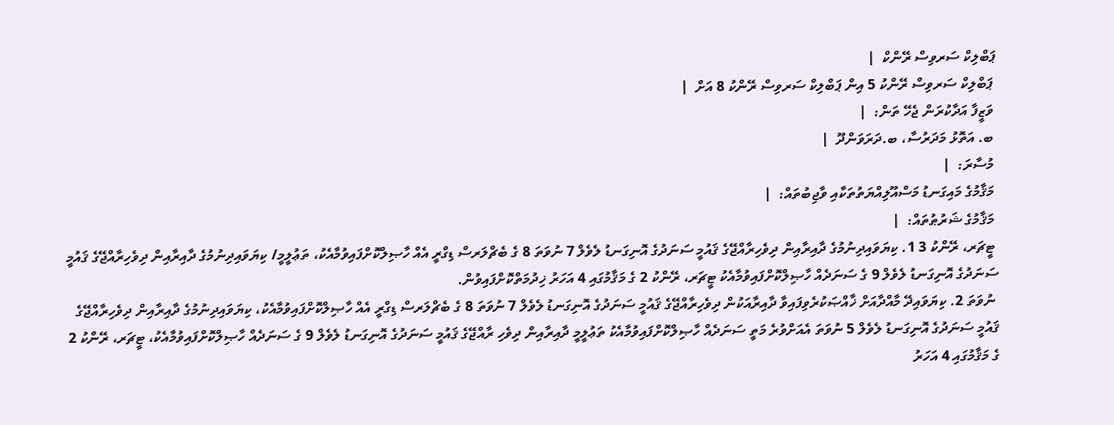ޕަބްލިކް ސަރވިސް ރޭންކް  |
 ޕަބްލިކް ސަރވިސް ރޭންކު 5 އިން ޕަބްލިކް ސަރވިސް ރޭންކު 8 އަށް  |
 ވަޒީފާ އަދާކުރަން ޖެހޭ ތަން:  |
 ބ. އަތޮޅު މަދަރުސާ، ބ.ދަރަވަންދޫ  |
 މުސާރަ:  |
 މަޤާމުގެ މައިގަނޑު މަސްއޫލިއްޔަތުތަކާއި ވާޖިބުތައް:  |
 މަޤާމުގެ ޝަރުޠުތައް:  |
 ޓީޗަރ، ރޭންކު 3 1. ކިޔަވައިދިނުމުގެ ދާއިރާއިން ދިވެހިރާއްޖޭގެ ޤައުމީ ސަނަދުގެ އޮނިގަނޑު ލެވެލް 7 ނުވަތަ 8 ގެ ބެޗްލަރސް ޑިގްރީ އެއް ހާޞިލްކޮށްފައިވުމާއެކު، ތަޢުލީމީ/ ކިޔަވައިދިނުމުގެ ދާއިރާއިން ދިވެހިރާއްޖޭގެ ޤައުމީ ސަނަދުގެ އޮނިގަނޑު ލެވެލް 9 ގެ ސަނަދެއް ހާޞިލްކޮށްފައިވުމާއެކު ޓީޗަރ، ރޭންކު 2 ގެ މަޤާމުގައި 4 އަހަރު ޚިދުމަތްކޮށްފައިވުން.
 ނުވަތަ 2. ކިޔަވައިދޭ މާއްދާއަށް ޚާއްޞަކުރެވިފައިވާ ދާއިރާއަކުން ދިވެހިރާއްޖޭގެ ޤައުމީ ސަނަދުގެ އޮނިގަނޑު ލެވެލް 7 ނުވަތަ 8 ގެ ބެޗްލަރސް ޑިގްރީ އެއް ހާޞިލްކޮށްފައިވުމާއެކު، ކިޔަވައިދިނުމުގެ ދާއިރާއިން ދިވެހިރާއްޖޭގެ ޤައުމީ ސަނަދުގެ އޮނިގަނޑު ލެވެލް 5 ނުވަތަ އެއަށްވުރެ މަތީ ސަނަދެއް ހާޞިލްކޮށްފައިވުމާއެކު ތަޢުލީމީ ދާއިރާއިން ދިވެހި ރާއްޖޭގެ ޤައުމީ ސަނަދުގެ އޮނިގަނޑު ލެވެލް 9 ގެ ސަނަދެއް ހާޞިލްކޮށްފައިވުމާއެކު، ޓީޗަރ، ރޭންކު 2 ގެ މަޤާމުގައި 4 އަހަރު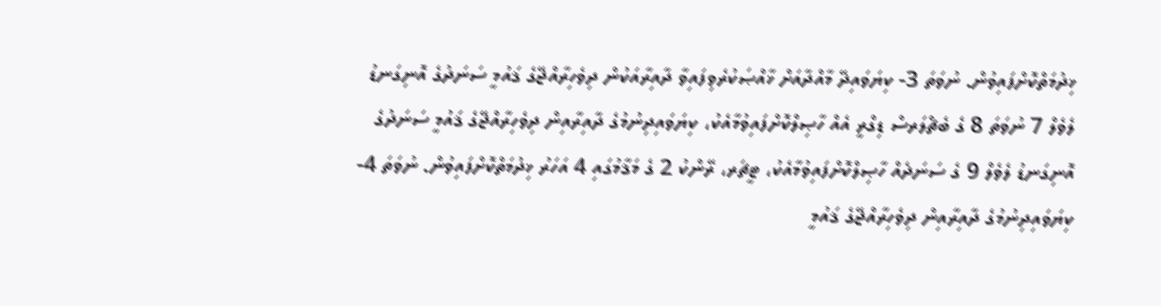ޚިދުމަތްކޮށްފައިވުން. ނުވަތަ 3- ކިޔަވައިދޭ މާއްދާއަށް ޚާއްޞަކުރެވިފައިވާ ދާއިރާއަކުން ދިވެހިރާއްޖޭގެ ޤައުމީ ސަނަދުގެ އޮނިގަނޑު ލެވެލް 7 ނުވަތަ 8 ގެ ބެޗްލަރސް ޑިގްރީ އެއް ހާޞިލްކޮށްފައިވުމާއެކު، ކިޔަވައިދިނުމުގެ ދާއިރާއިން ދިވެހިރާއްޖޭގެ ޤައުމީ ސަނަދުގެ އޮނިގަނޑު ލެވެލް 9 ގެ ސަނަދެއް ހާޞިލްކޮށްފައިވުމާއެކު، ޓީޗަރ، ރޭންކު 2 ގެ މަޤާމުގައި 4 އަހަރު ޚިދުމަތްކޮށްފައިވުން. ނުވަތަ 4- ކިޔަވައިދިނުމުގެ ދާއިރާއިން ދިވެހިރާއްޖޭގެ ޤައުމީ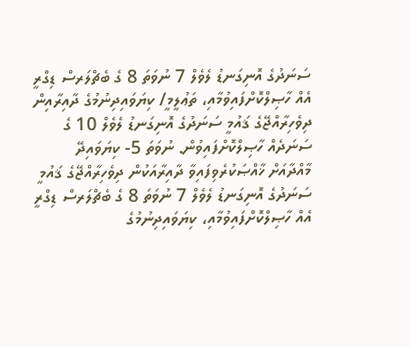ސަނަދުގެ އޮނިގަނޑު ލެވެލް 7 ނުވަތަ 8 ގެ ބެޗްލަރސް ޑިގްރީ އެއް ހާޞިލްކޮށްފައިވުމާއި، ތަޢުލީމީ/ ކިޔަވައިދިނުމުގެ ދާއިރާއިން ދިވެހިރާއްޖޭގެ ޤައުމީ ސަނަދުގެ އޮނިގަނޑު ލެވެލް 10 ގެ ސަނަދެއް ހާޞިލްކޮށްފައިވުން. ނުވަތަ 5- ކިޔަވައިދޭ މާއްދާއަށް ޚާއްޞަކުރެވިފައިވާ ދާއިރާއަކުން ދިވެހިރާއްޖޭގެ ޤައުމީ ސަނަދުގެ އޮނިގަނޑު ލެވެލް 7 ނުވަތަ 8 ގެ ބެޗްލަރސް ޑިގްރީ އެއް ހާޞިލްކޮށްފައިވުމާއި، ކިޔަވައިދިނުމުގެ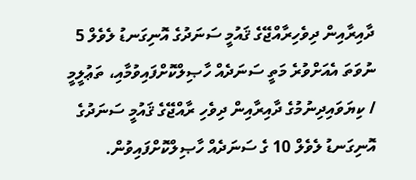ދާއިރާއިން ދިވެހިރާއްޖޭގެ ޤައުމީ ސަނަދުގެ އޮނިގަނޑު ލެވެލް 5 ނުވަތަ އެއަށްވުރެ މަތީ ސަނަދެއް ހާޞިލްކޮށްފައިވުމާއި، ތަޢުލީމީ / ކިޔަވައިދިނުމުގެ ދާއިރާއިން ދިވެހި ރާއްޖޭގެ ޤައުމީ ސަނަދުގެ އޮނިގަނޑު ލެވެލް 10 ގެ ސަނަދެއް ހާޞިލްކޮށްފައިވުން.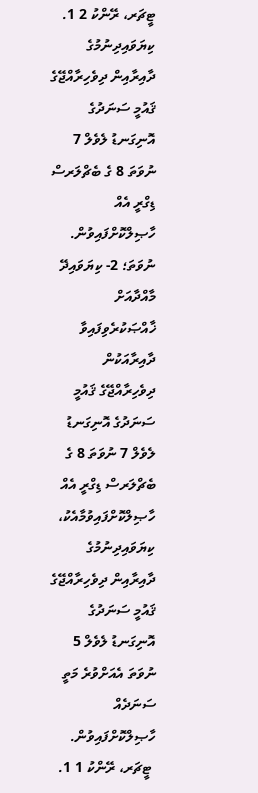ޓީޗަރ، ރޭންކު 2 1. ކިޔަވައިދިނުމުގެ ދާއިރާއިން ދިވެހިރާއްޖޭގެ ޤައުމީ ސަނަދުގެ އޮނިގަނޑު ލެވެލް 7 ނުވަތަ 8 ގެ ބެޗްލަރސް ޑިގްރީ އެއް ހާޞިލްކޮށްފައިވުން. ނުވަތަ؛ 2- ކިޔަވައިދޭ މާއްދާއަށް ޚާއްޞަކުރެވިފައިވާ ދާއިރާއަކުން ދިވެހިރާއްޖޭގެ ޤައުމީ ސަނަދުގެ އޮނިގަނޑު ލެވެލް 7 ނުވަތަ 8 ގެ ބެޗްލަރސް ޑިގްރީ އެއް ހާޞިލްކޮށްފައިވުމާއެކު، ކިޔަވައިދިނުމުގެ ދާއިރާއިން ދިވެހިރާއްޖޭގެ ޤައުމީ ސަނަދުގެ އޮނިގަނޑު ލެވެލް 5 ނުވަތަ އެއަށްވުރެ މަތީ ސަނަދެއް ހާޞިލްކޮށްފައިވުން.
 ޓީޗަރ، ރޭންކު 1 1.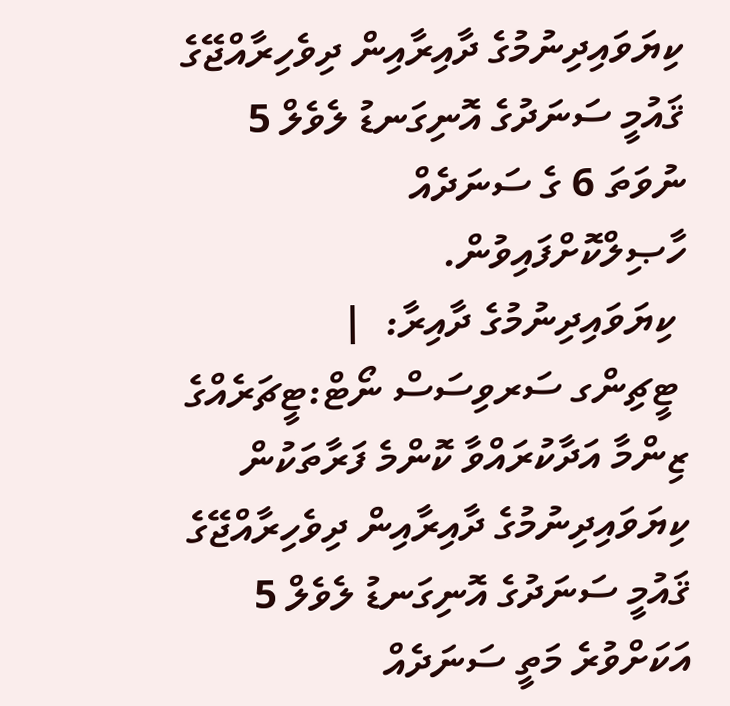ކިޔަވައިދިނުމުގެ ދާއިރާއިން ދިވެހިރާއްޖޭގެ ޤައުމީ ސަނަދުގެ އޮނިގަނޑު ލެވެލް 5 ނުވަތަ 6 ގެ ސަނަދެއް ހާޞިލްކޮށްފައިވުން.
 ކިޔަވައިދިނުމުގެ ދާއިރާ:  |
 ޓީޗިންގ ސަރވިސަސް ނޯޓް:ޓީޗަރެއްގެ ޒިންމާ އަދާކުރައްވާ ކޮންމެ ފަރާތަކުން ކިޔަވައިދިނުމުގެ ދާއިރާއިން ދިވެހިރާއްޖޭގެ ޤައުމީ ސަނަދުގެ އޮނިގަނޑު ލެވެލް 5 އަކަށްވުރެ މަތީ ސަނަދެއް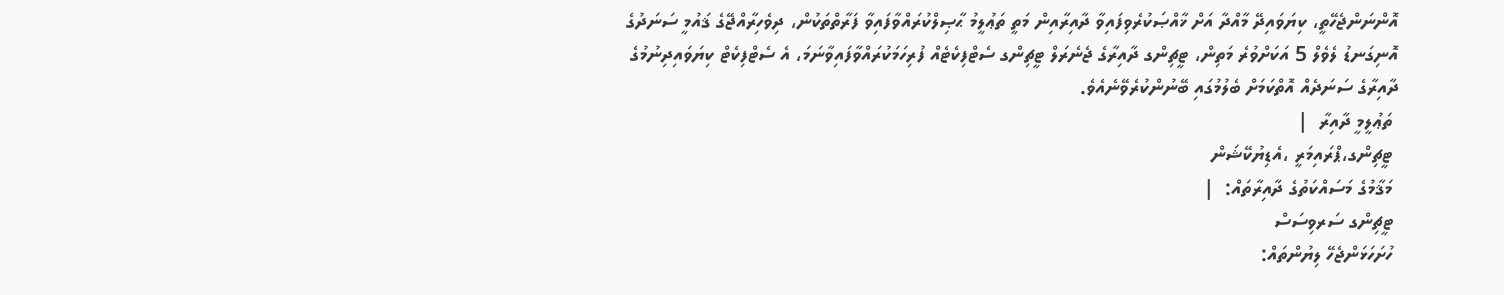އޮންނަންޖެހޭތީ، ކިޔަވައިދޭ މާއްދާ އަށް ޚާއްޞަކުރެވިފައިވާ ދާއިރާއިން މަތީ ތަޢުލީމު ޙާޞިލްކުރައްވާފައިވާ ފަރާތްތަކުން، ދިވެހިރާއްޖޭގެ ޤައުމީ ސަނަދުގެ އޮނިގަނޑު ލެވެލް 5 އަކަށްވުރެ މަތިން، ޓީޗިންގ ދާއިރާގެ ޖެނެރަލް ޓީޗިންގ ސެޓްފިކެޓެއް ފުރިހަމަކުރައްވާފައިވާނަމަ، އެ ސެޓްފިކެޓް ކިޔަވައިދިނުމުގެ ދާއިރާގެ ސަނަދެއް އޮތްކަމަށް ބެލުމުގައި ބޭނުންކުރެވޭނެއެވެ.
 ތަޢުލީމީ ދާއިރާ  |
 ޓީޗިންގ،ޕްރައިމަރީ ،އެޑިޔުކޭޝަން
 މަޤާމުގެ މަސައްކަތުގެ ދާއިރާތައް:  |
 ޓީޗިންގ ސަރވިސަސް
 ހުށަހަޅަންޖެހޭ ލިޔުންތައް: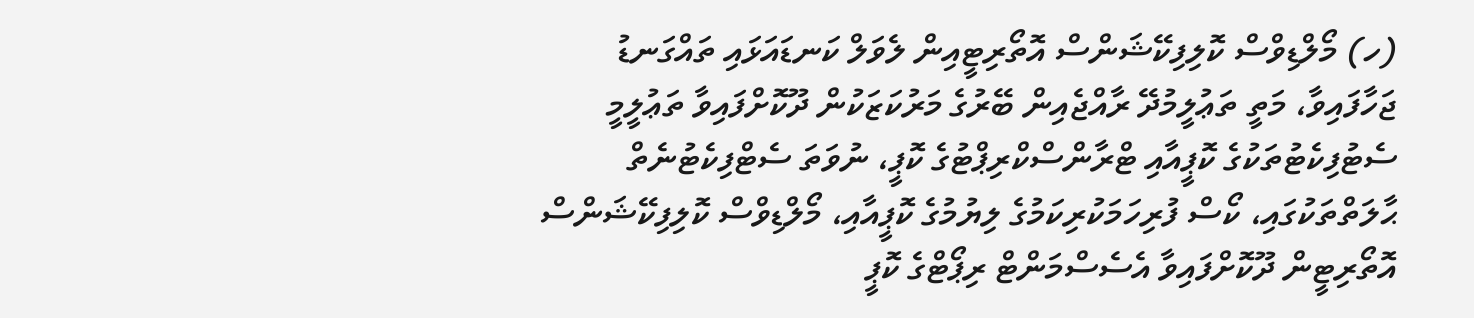(ހ) މޯލްޑިވްސް ކޮލިފިކޭޝަންސް އޮތޯރިޓީއިން ލެވަލް ކަނޑައަޅައި ތައްގަނޑު ޖަހާފައިވާ، މަތީ ތަޢުލީމުދޭ ރާއްޖެއިން ބޭރުގެ މަރުކަޒަކުން ދޫކޮށްފައިވާ ތަޢުލީމީ ސެޓުފިކެޓުތަކުގެ ކޮޕީއާއި ޓްރާންސްކްރިޕްޓުގެ ކޮޕީ، ނުވަތަ ސެޓްފިކެޓުނެތް ޙާލަތްތަކުގައި، ކޯސް ފުރިހަމަކުރިކަމުގެ ލިޔުމުގެ ކޮޕީއާއި، މޯލްޑިވްސް ކޮލިފިކޭޝަންސް އޮތޯރިޓީން ދޫކޮށްފައިވާ އެސެސްމަންޓް ރިޕޯޓްގެ ކޮޕީ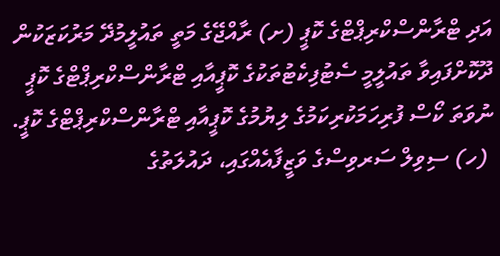އަދި ޓްރާންސްކްރިޕްޓްގެ ކޮޕީ (ށ) ރާއްޖޭގެ މަތީ ތައުލީމުދޭ މަރުކަޒަކުން ދޫކޮށްފައިވާ ތައުލީމީ ސެޓުފިކެޓުތަކުގެ ކޮޕީއާއި ޓްރާންސްކްރިޕްޓްގެ ކޮޕީ ނުވަތަ ކޯސް ފުރިހަމަކުރިކަމުގެ ލިޔުމުގެ ކޮޕީއާއި ޓްރާންސްކްރިޕްޓްގެ ކޮޕީ.
 (ހ) ސިވިލް ސަރވިސްގެ ވަޒީފާއެއްގައި، ދައުލަތުގެ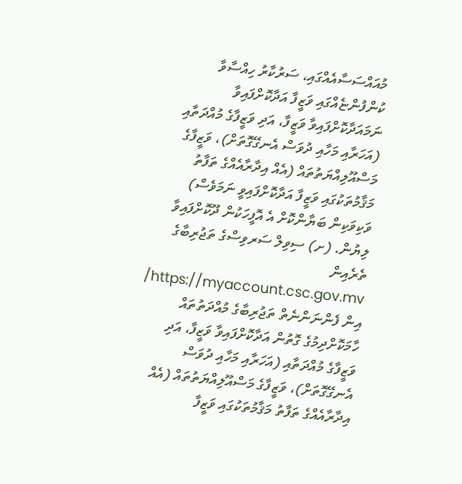މުއައްސަސާއެއްގައި، ސަރުކާރު ހިއްސާވާ ކުންފުންޏެއްގައި ވަޒީފާ އަދާކޮށްފައިވާ ނަމައަދާކޮށްފައިވާ ވަޒީފާ، އަދި ވަޒީފާގެ މުއްދަތާއި (އަހަރާއި މަހާއި ދުވަސް އެނގޭގޮތަށް)، ވަޒީފާގެ މަސްއޫލިއްޔަތުތައް (އެއް އިދާރާއެއްގެ ތަފާތު މަޤާމުތަކުގައި ވަޒީފާ އަދާކޮށްފައިވީ ނަމަވެސް) ވަކިވަކިން ބަޔާންކޮށް އެ އޮފީހަކުން ދޫކޮށްފައިވާ ލިޔުން. (ށ) ސިވިލް ސަރވިސްގެ ތަޖުރިބާގެ ތެރެއިން https://myaccount.csc.gov.mv/ އިން ފެންނަންނެތް ތަޖުރިބާގެ މުއްދަތުތައް ހާމަކޮށްދިމުގެ ގޮތުން އަދާކޮށްފައިވާ ވަޒީފާ، އަދި ވަޒީފާގެ މުއްދަތާއި (އަހަރާއި މަހާއި ދުވަސް އެނގޭގޮތަށް)، ވަޒީފާގެ މަސްއޫލިއްޔަތުތައް (އެއް އިދާރާއެއްގެ ތަފާތު މަޤާމުތަކުގައި ވަޒީފާ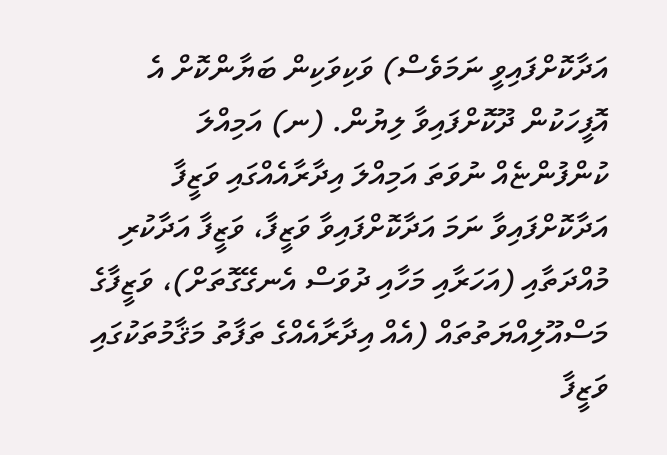އަދާކޮށްފައިވީ ނަމަވެސް) ވަކިވަކިން ބަޔާންކޮށް އެ އޮފީހަކުން ދޫކޮށްފައިވާ ލިޔުން. (ނ) އަމިއްލަ ކުންފުންޏެއް ނުވަތަ އަމިއްލަ އިދާރާއެއްގައި ވަޒީފާ އަދާކޮށްފައިވާ ނަމަ އަދާކޮށްފައިވާ ވަޒީފާ، ވަޒީފާ އަދާކުރި މުއްދަތާއި (އަހަރާއި މަހާއި ދުވަސް އެނގޭގޮތަށް)، ވަޒީފާގެ މަސްއޫލިއްޔަތުތައް (އެއް އިދާރާއެއްގެ ތަފާތު މަޤާމުތަކުގައި ވަޒީފާ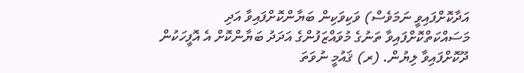އަދާކޮށްފައިވީ ނަމަވެސް) ވަކިވަކިން ބަޔާންކޮށްފައިވާ އަދި މަސައްކަތްކޮށްފައިވާ ތަނުގެ މުވައްޒަފުންގެ އަދަދު ބަޔާންކޮށް އެ އޮފީހަކުން ދޫކޮށްފައިވާ ލިޔުން. (ރ) ޤައުމީ ނުވަތަ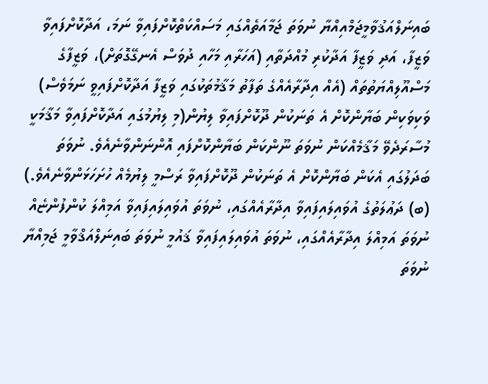ބައިނަލްއަޤުވާމީޖަމްއިއްޔާ ނުވަތަ ޖަމާއަތެއްގައި މަސައްކަތްކޮށްފައިވާ ނަމަ، އަދާކޮށްފައިވާ ވަޒީފާ، އަދި ވަޒީފާ އަދާކުރި މުއްދަތާއި (އަހަރާއި މަހާއި ދުވަސް އެނގޭގޮތަށް)، ވަޒީފާގެ މަސްއޫލިއްޔަތުތައް (އެއް އިދާރާއެއްގެ ތަފާތު މަޤާމުތަކުގައި ވަޒީފާ އަދާކޮށްފައިވީ ނަމަވެސް) ވަކިވަކިން ބަޔާންކޮށް އެ ތަނަކުން ދޫކޮށްފައިވާ ލިޔުން(މި ލިޔުމުގައި އަދާކޮށްފައިވާ މަޤާމަކީ މުސާރަދެވޭ މަޤާމެއްކަން ނުވަތަ ނޫންކަން ބަޔާންކޮށްފައި އޮންނަންވާނެއެވެ. ނުވަތަ ބަދަލުގައި އެކަން ބަޔާންކޮށް އެ ތަނަކުން ދޫކޮށްފައިވާ ރަސްމީ ލިޔުމެއް ހުށަހަޅަންވާނެއެވެ.) (ބ) ދަޢުލަތުގެ އުވައިލައިފައިވާ އިދާރާއެއްގައި، ނުވަތަ އުވައިލައިފައިވާ އަމިއްލަ ކުންފުންޏެއް ނުވަތަ އަމިއްލަ އިދާރާއެއްގައި، ނުވަތަ އުވައިލައިފައިވާ ޤައުމީ ނުވަތަ ބައިނަލްއަޤްވާމީ ޖަމިއްޔާ ނުވަތަ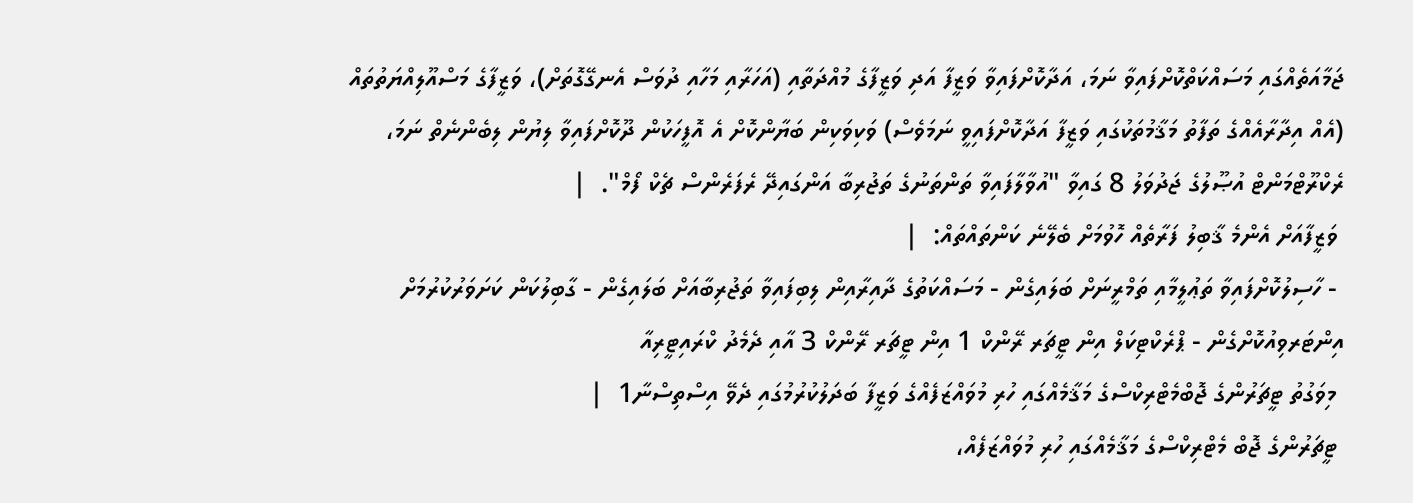ޖަމާއަތެއްގައި މަސައްކަތްކޮށްފައިވާ ނަމަ، އަދާކޮށްފައިވާ ވަޒީފާ އަދި ވަޒީފާގެ މުއްދަތާއި (އަހަރާއި މަހާއި ދުވަސް އެނގޭގޮތަށް)، ވަޒީފާގެ މަސްއޫލިއްޔަތުތައް (އެއް އިދާރާއެއްގެ ތަފާތު މަޤާމުތަކުގައި ވަޒީފާ އަދާކޮށްފައިވީ ނަމަވެސް) ވަކިވަކިން ބަޔާންކޮށް އެ އޮފީހަކުން ދޫކޮށްފައިވާ ލިޔުން ލިބެންނެތް ނަމަ، ރެކްރޫޓްމަންޓް އުޞޫލުގެ ޖަދުވަލު 8 ގައިވާ "އުވާލާފައިވާ ތަންތަނުގެ ތަޖުރިބާ އަންގައިދޭ ރެފަރެންސް ޗެކް ފޯމް".  |
 ވަޒީފާއަށް އެންމެ ޤާބިލު ފަރާތެއް ހޮވުމަށް ބެލޭނެ ކަންތައްތައް:  |
 - ހާސިލުކޮށްފައިވާ ތަޢުލީމާއި ތަމްރީނަށް ބަލައިގެން - މަސައްކަތުގެ ދާއިރާއިން ލިބިފައިވާ ތަޖުރިބާއަށް ބަލައިގެން - ގާބިލުކަން ކަށަވަރުކުރުމަށް އިންޓަރވިއުކޮށްގެން - ޕްރެކްޓިކަލް އިން ޓީޗަރ ރޭންކް 1 އިން ޓީޗަރ ރޭންކް 3 އާއި ދެމެދު ކްރައިޓީރިއާ
 މިވަގުތު ޓީޗަރުންގެ ޖޮބްމެޓްރިކްސްގެ މަޤާމެއްގައި ހުރި މުވައްޒަފެއްގެ ވަޒީފާ ބަދަލުކުރުމުގައި ދެވޭ އިސްތިސްނާ1  |
 ޓީޗަރުންގެ ޖޮބް މެޓްރިކްސްގެ މަޤާމެއްގައި ހުރި މުވައްޒަފެއް،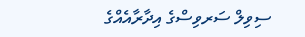ސިވިލް ސަރވިސްގެ އިދާރާއެއްގެ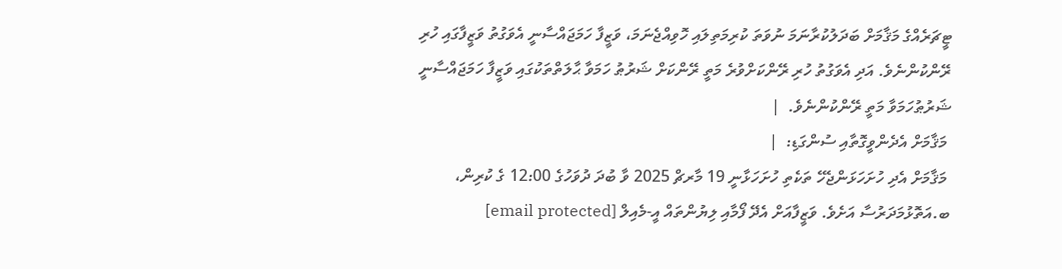ޓީޗަރެއްގެ މަޤާމަށް ބަދަލުކުރާނަމަ ނުވަތަ ކުރިމަތިލައި ހޮވިއްޖެނަމަ، ވަޒީފާ ހަމަޖައްސާނީ އެވަގުތު ވަޒީފާގައި ހުރި ރޭންކުންނެވެ. އަދި އެވަގުތު ހުރި ރޭންކަށްވުރެ މަތީ ރޭންކަށް ޝަރުޠު ހަމަވާ ޙާލަތްތަކުގައި ވަޒީފާ ހަމަޖައްސާނީ ޝަރުޠުހަމަވާ މަތީ ރޭންކުންނެވެ.  |
 މަޤާމަށް އެދެންވީގޮތާއި ސުންގަޑި:  |
 މަޤާމަށް އެދި ހުށަހަޅަންޖެހޭ ތަކެތި ހުށަހަޅާނީ 19 މާރޗް 2025 ވާ ބުދަ ދުވަހުގެ 12:00 ގެ ކުރިން، ބ.އަތޮޅުމަދަރުސާ އަށެވެ. ވަޒީފާއަށް އެދޭ ފޯމާއި ލިޔުންތައް އީ-މެއިލް [email protected]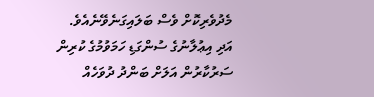މެދުވެރިކޮށް ވެސް ބަލައިގަނެވޭނެއެވެ. އަދި އިޢުލާނުގެ ސުންގަޑި ހަމަވުމުގެ ކުރިން ސަރުކާރުން އަލަށް ބަންދު ދުވަހެއް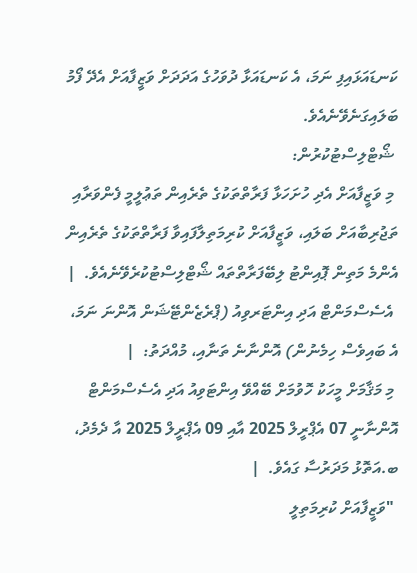ކަނޑައަޅައިފި ނަމަ، އެ ކަނޑައަޅާ ދުވަހުގެ އަދަދަށް ވަޒީފާއަށް އެދޭ ފޯމު ބަލައިގަނެވޭނެއެވެ.
 ޝޯޓްލިސްޓުކުރުން:
 މި ވަޒީފާއަށް އެދި ހުށަހަޅާ ފަރާތްތަކުގެ ތެރެއިން ތަޢުލީމީ ފެންވަރާއި ތަޖުރިބާއަށް ބަލައި، ވަޒީފާއަށް ކުރިމަތިލާފައިވާ ފަރާތްތަކުގެ ތެރެއިން އެންމެ މަތިން ޕޮއިންޓު ލިބޭފަރާތްތައް ޝޯޓްލިސްޓުކުރެވޭނެއެވެ.  |
 އެސެސްމަންޓް އަދި އިންޓަރވިއު (ޕްރެޒެންޓޭޝަން އޮންނަ ނަމަ، އެ ބައިވެސް ހިމެނުން) އޮންނާނެ ތަނާއި، މުއްދަތު:  |
 މި މަޤާމަށް މީހަކު ހޮވުމަށް ބޭއްވޭ އިންޓަވިއު އަދި އެސެސްމަންޓް އޮންނާނީ 07 އެޕްރީލް 2025 އާއި 09 އެޕްރީލް 2025 އާ ދެމެދު، ބ.އަތޮޅު މަދަރުސާ ގައެވެ.  |
 "ވަޒީފާއަށް ކުރިމަތިލީ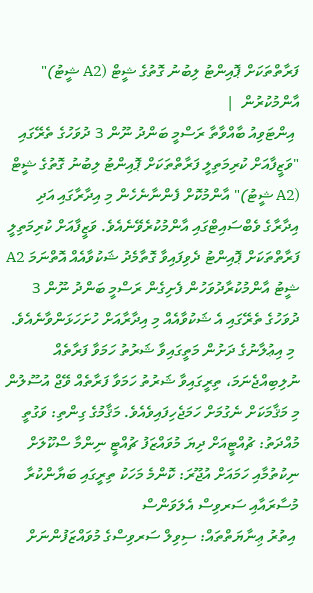ފަރާތްތަކަށް ޕޮއިންޓު ލިބުނު ގޮތުގެ ޝީޓް (A2 ޝީޓު)" އާންމުކުރުން  |
 އިންޓަވިއު ބާއްވާތާ ރަސްމީ ބަންދު ނޫން 3 ދުވަހުގެ ތެރޭގައި "ވަޒީފާއަށް ކުރިމަތިލީ ފަރާތްތަކަށް ޕޮއިންޓު ލިބުނު ގޮތުގެ ޝީޓް (A2 ޝީޓު)" އާންމުކޮށް ފެންނާނެހެން މި އިދާރާގައި އަދި އިދާރާގެ ވެބްސައިޓްގައި އާންމުކުރެވޭނެއެވެ. ވަޒީފާއަށް ކުރިމަތިލީ ފަރާތްތަކަށް ޕޮއިންޓު ދެވިފައިވާ ގޮތާމެދު ޝަކުވާއެއް އޮތްނަމަ A2 ޝީޓު އާންމުކުރާދުވަހުން ފެށިގެން ރަސްމީ ބަންދު ނޫން 3 ދުވަހުގެ ތެރޭގައި އެ ޝަކުވާއެއް މި އިދާރާއަށް ހުށަހަޅަންވާނެއެވެ.
 މި އިޢުލާނުގެ ދަށުން މަތީގައިވާ ޝަރުތު ހަމަވާ ފަރާތެއް ނުލިބިއްޖެނަމަ، ތިރީގައިވާ ޝަރުތު ހަމަވާ ފަރާތެއް ވޭޖް އުސޫލުން މި މަޤާމަކަށް ނެގުމަށް ހަމަޖެހިފައިވެއެވެ. މަޤާމުގެ ގިންތި: ވަގުތީ މުއްދަތު: ޗުއްޓީއަށް ދިޔަ މުވައްޒަފު ޗުއްޓީ ނިންމާ ސްކޫލަށް ނިކުތުމާއި ހަމައަށް އުޖޫރަ: ކޮންމެ މަހަކު ތިރީގައި ބަޔާންކުރާ މުސާރައާއި ސަރވިސް އެލަވަންސް
 އިތުރު ޢިނާޔަތްތައް: ސިވިލް ސަރވިސްގެ މުވައްޒަފުންނަށް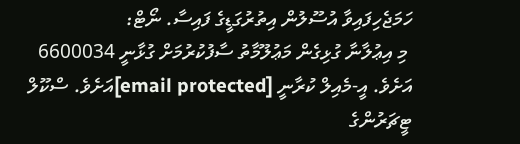ހަމަޖެހިފައިވާ އުސޫލުން އިތުރުގަޑީގެ ފައިސާ. ނޯޓް:
 މި އިޢުލާނާ ގުޅިގެން މަޢުލޫމާތު ސާފުކުރުމަށް ގުޅާނީ 6600034 އަށެވެ. އީ-މެއިލް ކުރާނީ [email protected]އަށެވެ. ސްކޫލް ޓީޗަރުންގެ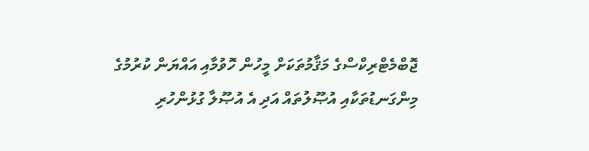ޖޮބްމެޓްރިކްސްގެ މަޤާމުތަކަށް މީހުން ހޮވުމާއި އައްޔަން ކުރުމުގެ މިންގަނޑުތަކާއި އުޞޫލުތައް އަދި އެ އުޞޫލާ ގުޅުންހުރި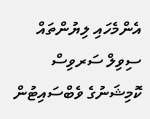އެންމެހައި ލިޔުންތައް ސިވިލް ސަރވިސް ކޮމިޝަނުގެ ވެބްސައިޓުން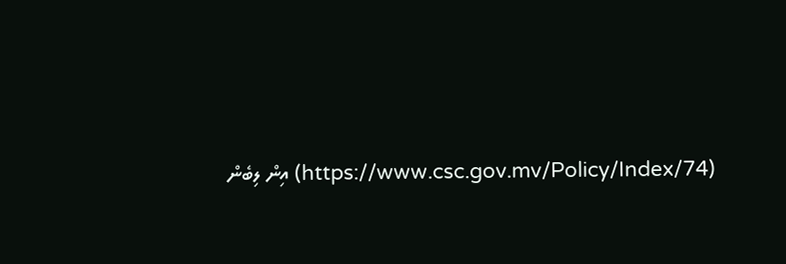(https://www.csc.gov.mv/Policy/Index/74) އިން ލިބެން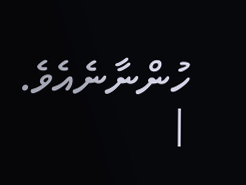ހުންނާނެއެވެ.  |